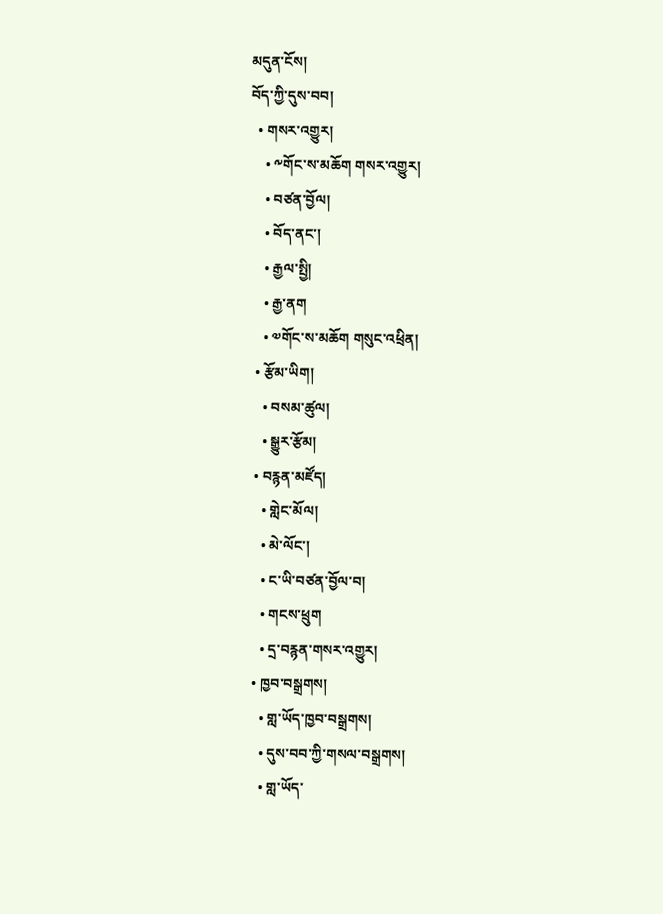མདུན་ངོས།
བོད་ཀྱི་དུས་བབ།
  • གསར་འགྱུར།
    • ༸གོང་ས་མཆོག གསར་འགྱུར།
    • བཙན་བྱོལ།
    • བོད་ནང་།
    • རྒྱལ་སྤྱི།
    • རྒྱ་ནག
    • ༧གོང་ས་མཆོག གསུང་འཕྲིན།
  • རྩོམ་ཡིག།
    • བསམ་ཚུལ།
    • སྒྱུར་རྩོམ།
  • བརྙན་མཛོད།
    • གླེང་མོལ།
    • མེ་ལོང་།
    • ང་ཡི་བཙན་བྱོལ་བ།
    • གངས་ཕྲུག
    • དྲ་བརྙན་གསར་འགྱུར།
  • ཁྱབ་བསྒྲགས།
    • གླ་ཡོད་ཁྱབ་བསྒྲགས།
    • དུས་བབ་ཀྱི་གསལ་བསྒྲགས།
    • གླ་ཡོད་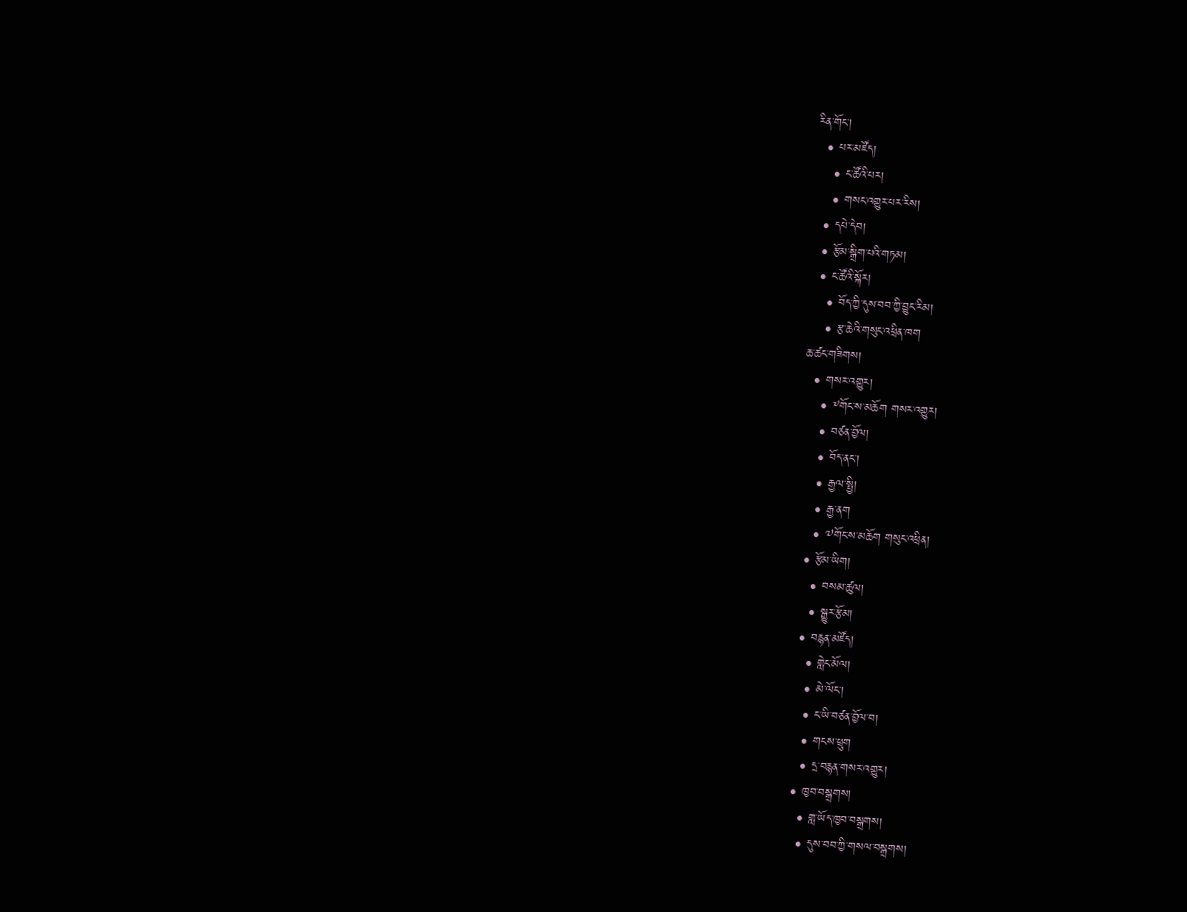རིན་གོང་།
  • པར་མཛོད།
    • ང་ཚོའི་པར།
    • གསང་འགྱུར་པར་རིས།
  • དཔེ་དེབ།
  • རྩོམ་སྒྲིག་པའི་གཏམ།
  • ང་ཚོའི་སྐོར།
    • བོད་ཀྱི་དུས་བབ་ཀྱི་བྱུང་རིམ།
    • རྩ་ཆེའི་གསུང་འཕྲིན་ཁག
ཆ་ཚང་གཟིགས།
  • གསར་འགྱུར།
    • ༸གོང་ས་མཆོག གསར་འགྱུར།
    • བཙན་བྱོལ།
    • བོད་ནང་།
    • རྒྱལ་སྤྱི།
    • རྒྱ་ནག
    • ༧གོང་ས་མཆོག གསུང་འཕྲིན།
  • རྩོམ་ཡིག།
    • བསམ་ཚུལ།
    • སྒྱུར་རྩོམ།
  • བརྙན་མཛོད།
    • གླེང་མོལ།
    • མེ་ལོང་།
    • ང་ཡི་བཙན་བྱོལ་བ།
    • གངས་ཕྲུག
    • དྲ་བརྙན་གསར་འགྱུར།
  • ཁྱབ་བསྒྲགས།
    • གླ་ཡོད་ཁྱབ་བསྒྲགས།
    • དུས་བབ་ཀྱི་གསལ་བསྒྲགས།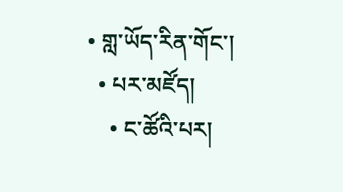• གླ་ཡོད་རིན་གོང་།
  • པར་མཛོད།
    • ང་ཚོའི་པར།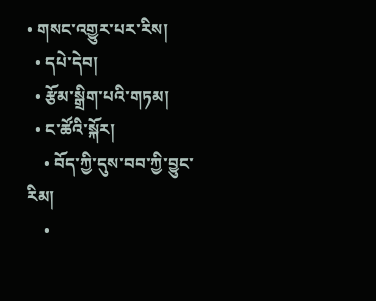• གསང་འགྱུར་པར་རིས།
  • དཔེ་དེབ།
  • རྩོམ་སྒྲིག་པའི་གཏམ།
  • ང་ཚོའི་སྐོར།
    • བོད་ཀྱི་དུས་བབ་ཀྱི་བྱུང་རིམ།
    •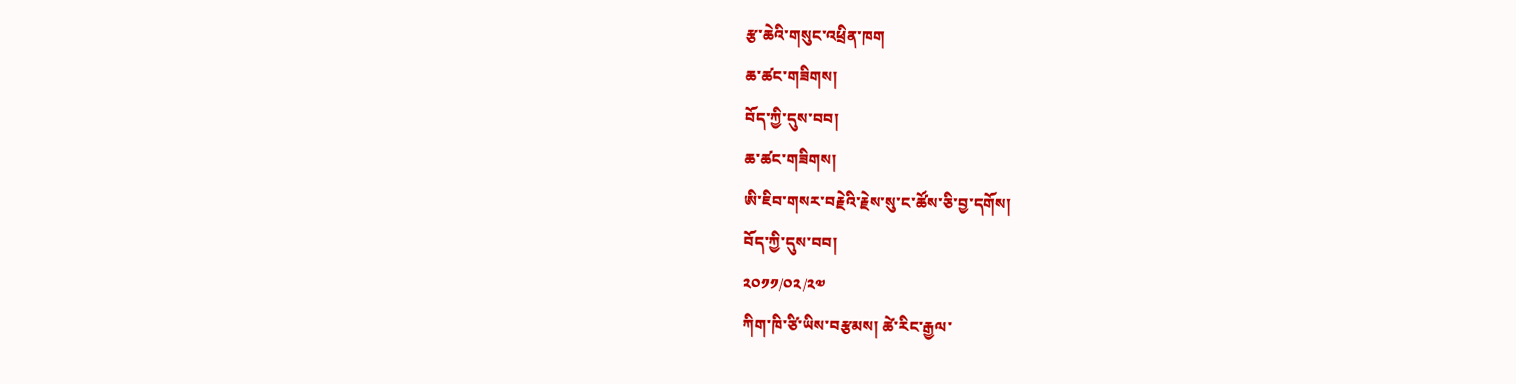རྩ་ཆེའི་གསུང་འཕྲིན་ཁག
ཆ་ཚང་གཟིགས།
བོད་ཀྱི་དུས་བབ།
ཆ་ཚང་གཟིགས།
ཨི་ཇིབ་གསར་བརྗེའི་རྗེས་སུ་ང་ཚོས་ཅི་བྱ་དགོས།
བོད་ཀྱི་དུས་བབ།
༢༠༡༡/༠༢/༢༧
ཀིག་ཁི་ཙི་ཡིས་བརྩམས། ཚེ་རིང་རྒྱལ་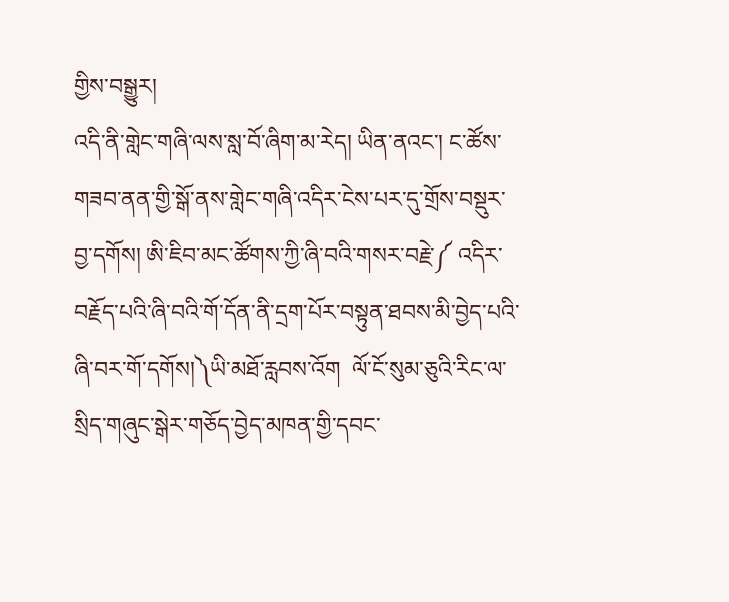གྱིས་བསྒྱུར།
འདི་ནི་གླེང་གཞི་ལས་སླ་བོ་ཞིག་མ་རེད། ཡིན་ནའང་། ང་ཚོས་གཟབ་ནན་གྱི་སྒོ་ནས་གླེང་གཞི་འདིར་ངེས་པར་དུ་གྲོས་བསྡུར་བྱ་དགོས། ཨི་ཇིབ་མང་ཚོགས་ཀྱི་ཞི་བའི་གསར་བརྗེ་༼ འདིར་བརྗོད་པའི་ཞི་བའི་གོ་དོན་ནི་དྲག་པོར་བསྟུན་ཐབས་མི་བྱེད་པའི་ཞི་བར་གོ་དགོས།༽ཡི་མཐོ་རླབས་འོག  ལོ་ངོ་སུམ་ཅུའི་རིང་ལ་སྲིད་གཞུང་སྒེར་གཅོད་བྱེད་མཁན་གྱི་དབང་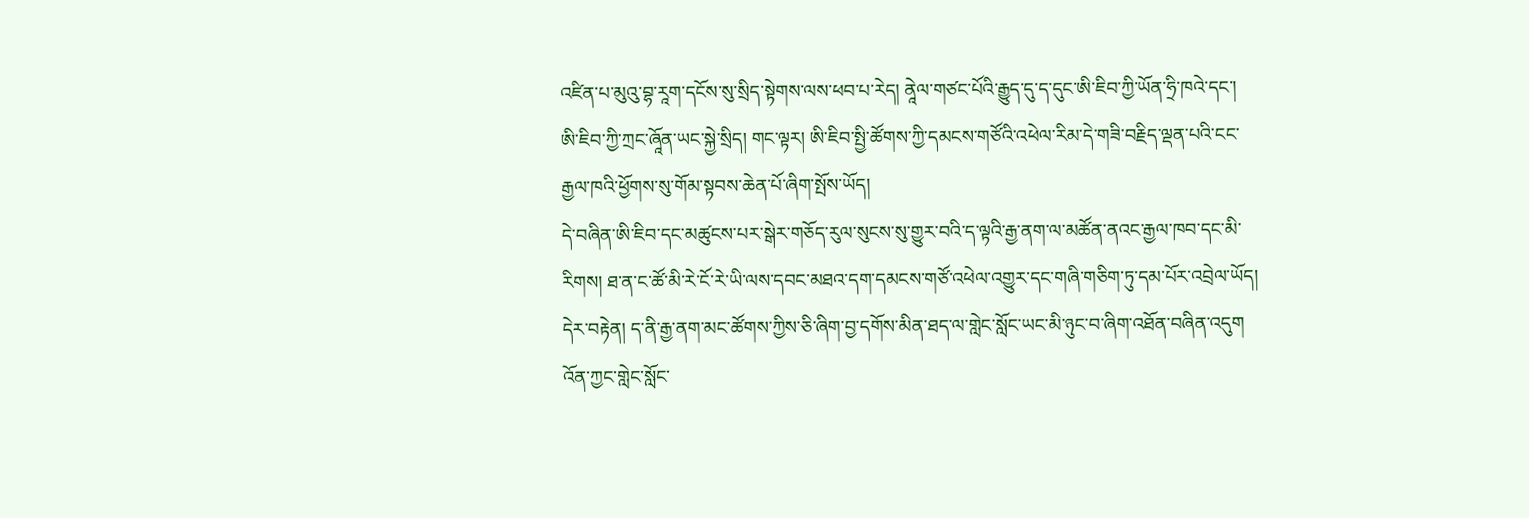འཛིན་པ་མུའུ་བྷ་རཱག་དངོས་སུ་སྲིད་སྟེགས་ལས་ཕབ་པ་རེད། ནཱེལ་གཙང་པོའི་རྒྱུད་དུ་ད་དུང་ཨི་ཇིབ་ཀྱི་ཡོན་ཧྲི་ཁའེ་དང་། ཨི་ཇིབ་ཀྱི་ཀྲང་ཞཱོན་ཡང་སྐྱེ་སྲིད། གང་ལྟར། ཨི་ཇིབ་སྤྱི་ཚོགས་ཀྱི་དམངས་གཙོའི་འཕེལ་རིམ་དེ་གཟི་བརྗིད་ལྡན་པའི་ངང་རྒྱལ་ཁའི་ཕྱོགས་སུ་གོམ་སྟབས་ཆེན་པོ་ཞིག་སྤོས་ཡོད།
དེ་བཞིན་ཨི་ཇིབ་དང་མཚུངས་པར་སྒེར་གཅོད་རུལ་སུངས་སུ་གྱུར་བའི་ད་ལྟའི་རྒྱ་ནག་ལ་མཚོན་ནའང་རྒྱལ་ཁབ་དང་མི་རིགས། ཐ་ན་ང་ཚོ་མི་རེ་ངོ་རེ་ཡི་ལས་དབང་མཐའ་དག་དམངས་གཙོ་འཕེལ་འགྱུར་དང་གཞི་གཅིག་ཏུ་དམ་པོར་འབྲེལ་ཡོད།  དེར་བརྟེན། ད་ནི་རྒྱ་ནག་མང་ཚོགས་ཀྱིས་ཅི་ཞིག་བྱ་དགོས་མིན་ཐད་ལ་གླེང་སློང་ཡང་མི་ཉུང་བ་ཞིག་འཐོན་བཞིན་འདུག འོན་ཀྱང་གླེང་སློང་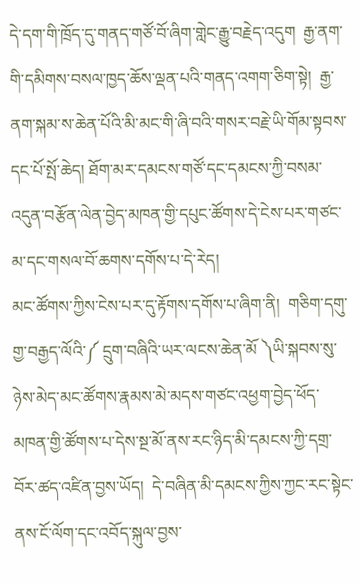དེ་དག་གི་ཁྲོད་དུ་གནད་གཙོ་བོ་ཞིག་གླེང་རྒྱུ་བརྗེད་འདུག  རྒྱ་ནག་གི་དམིགས་བསལ་ཁྱད་ཆོས་ལྡན་པའི་གནད་འགག་ཅིག་སྟེ།  རྒྱ་ནག་སྐམ་ས་ཆེན་པོའི་མི་མང་གི་ཞི་བའི་གསར་བརྗེ་ཡི་གོམ་སྟབས་དང་པོ་སྤོ་ཆེད། ཐོག་མར་དམངས་གཙོ་དང་དམངས་ཀྱི་བསམ་འདུན་བརྩོན་ལེན་བྱེད་མཁན་གྱི་དཔུང་ཚོགས་དེ་ངེས་པར་གཙང་མ་དང་གསལ་བོ་ཆགས་དགོས་པ་དེ་རེད།
མང་ཚོགས་ཀྱིས་ངེས་པར་དུ་རྟོགས་དགོས་པ་ཞིག་ནི།  གཅིག་དགུ་གྱ་བརྒྱད་ལོའི་༼ དྲུག་བཞིའི་ཡར་ལངས་ཆེན་མོ ༽ཡི་སྐབས་སུ་ཉེས་མེད་མང་ཚོགས་རྣམས་མེ་མདས་གཙང་འཕྱག་བྱེད་ཕོད་མཁན་གྱི་ཚོགས་པ་དེས་སྔ་མོ་ནས་རང་ཉིད་མི་དམངས་ཀྱི་དགྲ་བོར་ཚད་འཛིན་བྱས་ཡོད།  དེ་བཞིན་མི་དམངས་ཀྱིས་ཀྱང་རང་སྟེང་ནས་ངོ་ལོག་དང་འབོད་སྐུལ་བྱས་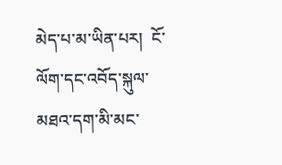མེད་པ་མ་ཡིན་པར།  ངོ་ལོག་དང་འབོད་སྐུལ་མཐའ་དག་མི་མང་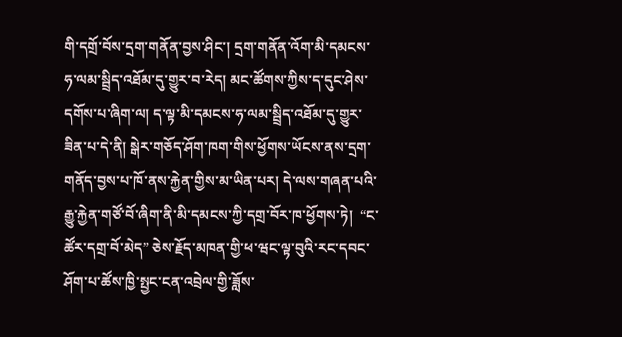གི་དགྲོ་བོས་དྲག་གནོན་བྱས་ཤིང་། དྲག་གནོན་འོག་མི་དམངས་ཧ་ལམ་སྦྲིད་འཐོམ་དུ་གྱུར་བ་རེད། མང་ཚོགས་ཀྱིས་ད་དུང་ཤེས་དགོས་པ་ཞིག་ལ། ད་ལྟ་མི་དམངས་ཧ་ལམ་སྦྲིད་འཐོམ་དུ་གྱུར་ཟིན་པ་དེ་ནི། སྒེར་གཅོད་ཤོག་ཁག་གིས་ཕྱོགས་ཡོངས་ནས་དྲག་གནོད་བྱས་པ་ཁོ་ནས་རྐྱེན་གྱིས་མ་ཡིན་པར། དེ་ལས་གཞན་པའི་རྒྱུ་རྐྱེན་གཙོ་བོ་ཞིག་ནི་མི་དམངས་ཀྱི་དགྲ་བོར་ཁ་ཕྱོགས་ཏེ།  “ང་ཚོར་དགྲ་བོ་མེད” ཅེས་རྗོད་མཁན་གྱི་ཕ་ཝང་ལྟ་བུའི་རང་དབང་ཤོག་པ་ཚོས་ཁྱི་སྤྱང་ངན་འབྲེལ་གྱི་ཟློས་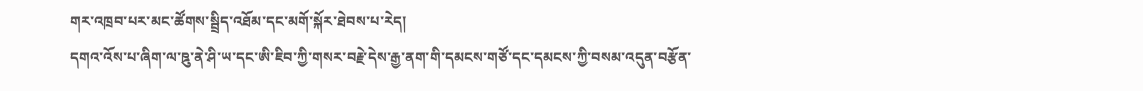གར་འཁྲབ་པར་མང་ཚོགས་སྦྲིད་འཐོམ་དང་མགོ་སྐོར་ཐེབས་པ་རེད།
དགའ་འོས་པ་ཞིག་ལ་ཋུ་ནེ་ཤི་ཡ་དང་ཨི་ཇིབ་ཀྱི་གསར་བརྗེ་དེས་རྒྱ་ནག་གི་དམངས་གཙོ་དང་དམངས་ཀྱི་བསམ་འདུན་བརྩོན་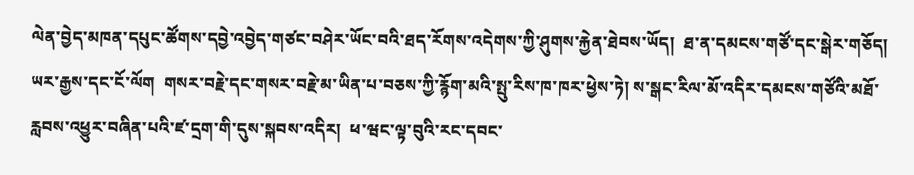ལེན་བྱེད་མཁན་དཔུང་ཚོགས་དབྱེ་འབྱེད་གཙང་བཤེར་ཡོང་བའི་ཐད་རོགས་འདེགས་ཀྱི་ཤུགས་རྐྱེན་ཐེབས་ཡོད།  ཐ་ན་དམངས་གཙོ་དང་སྒེར་གཅོད། ཡར་རྒྱས་དང་ངོ་ལོག  གསར་བརྗེ་དང་གསར་བརྗེ་མ་ཡིན་པ་བཅས་ཀྱི་རྙོག་མའི་སྤུ་རིས་ཁ་ཁར་ཕྱེས་ཏེ། ས་སྒང་རིལ་མོ་འདིར་དམངས་གཙོའི་མཐོ་རླབས་འཕྱུར་བཞིན་པའི་ཛ་དྲག་གི་དུས་སྐབས་འདིར།  ཕ་ཝང་ལྟ་བུའི་རང་དབང་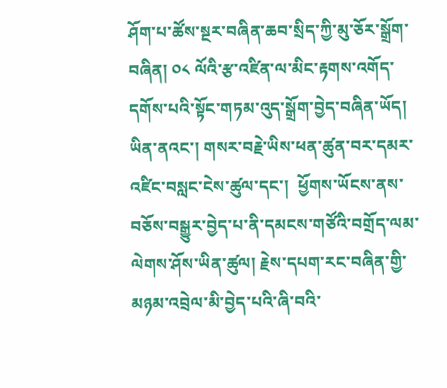ཤོག་པ་ཚོས་སྔར་བཞིན་ཆབ་སྲིད་ཀྱི་མུ་ཅོར་སྒྲོག་བཞིན། ༠༨ ལོའི་རྩ་འཛིན་ལ་མིང་རྟགས་འགོད་དགོས་པའི་སྟོང་གཏམ་འུད་སྒྲོག་བྱེད་བཞིན་ཡོད། ཡིན་ནའང་། གསར་བརྗེ་ཡིས་ཕན་ཚུན་བར་དམར་འཛིང་བསླང་ངེས་ཚུལ་དང་།  ཕྱོགས་ཡོངས་ནས་བཅོས་བསྒྱུར་བྱེད་པ་ནི་དམངས་གཙོའི་བགྲོད་ལམ་ལེགས་ཤོས་ཡིན་ཚུལ། རྗེས་དཔག་རང་བཞིན་གྱི་མཉམ་འབྲེལ་མི་བྱེད་པའི་ཞི་བའི་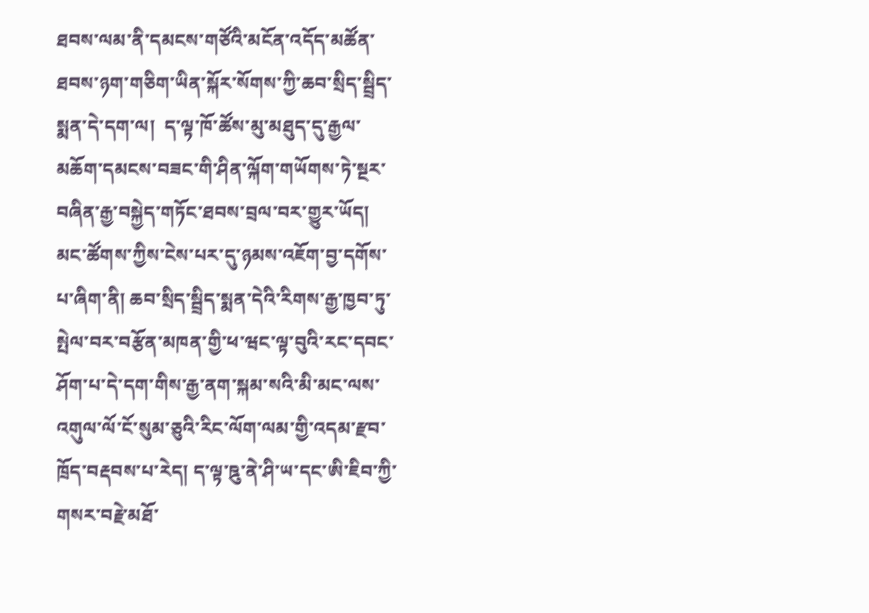ཐབས་ལམ་ནི་དམངས་གཙོའི་མངོན་འདོད་མཚོན་ཐབས་ཉག་གཅིག་ཡིན་སྐོར་སོགས་ཀྱི་ཆབ་སྲིད་སྦྲིད་སྨན་དེ་དག་ལ།  ད་ལྟ་ཁོ་ཚོས་མུ་མཐུད་དུ་རྒྱལ་མཆོག་དམངས་བཟང་གི་ཤིན་ལྐོག་གཡོགས་ཏེ་སྔར་བཞིན་རྒྱ་བསྐྱེད་གཏོང་ཐབས་བྲལ་བར་གྱུར་ཡོད།
མང་ཚོགས་ཀྱིས་ངེས་པར་དུ་ཉམས་འཇོག་བྱ་དགོས་པ་ཞིག་ནི། ཆབ་སྲིད་སྦྲིད་སྨན་དེའི་རིགས་རྒྱ་ཁྱབ་ཏུ་སྤེལ་བར་བརྩོན་མཁན་གྱི་ཕ་ཝང་ལྟ་བུའི་རང་དབང་ཤོག་པ་དེ་དག་གིས་རྒྱ་ནག་སྐམ་སའི་མི་མང་ལས་འགུལ་ལོ་ངོ་སུམ་ཅུའི་རིང་ལོག་ལམ་གྱི་འདམ་རྫབ་ཁྲོད་བརྡབས་པ་རེད། ད་ལྟ་ཋུ་ནེ་ཤི་ཡ་དང་ཨི་ཇིབ་ཀྱི་གསར་བརྗེ་མཐོ་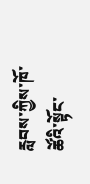རླབས་ཀྱིས་ཁོ་ཚོའི་སྟོང་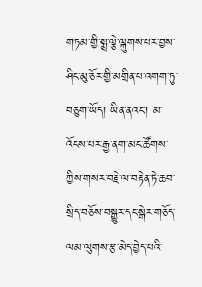གཏམ་གྱི་སྨྲ་ལྕེ་ལྐུགས་པར་བྱས་ཤིང་མུ་ཅོར་གྱི་མགྲིན་པ་འགག་ཏུ་བཅུག་ཡོད། ཡིན་ནའང་། མ་འོངས་པར་རྒྱ་ནག་མང་ཚོགས་ཀྱིས་གསར་བརྗེ་ལ་བརྟེན་ཏེ་ཆབ་སྲིད་བཅོས་བསྒྱུར་དང་སྒེར་གཅོད་ལམ་ལུགས་རྩ་མེད་བྱེད་པའི་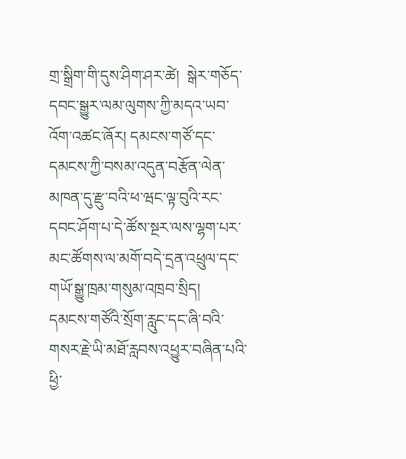གྲ་སྒྲིག་གི་དུས་ཤིག་ཤར་ཚེ།  སྒེར་གཅོད་དབང་སྒྱུར་ལམ་ལུགས་ཀྱི་མདའ་ཡབ་འོག་འཚང་ཞོར། དམངས་གཙོ་དང་དམངས་ཀྱི་བསམ་འདུན་བརྩོན་ལེན་མཁན་དུ་རྫུ་བའི་ཕ་ཝང་ལྟ་བུའི་རང་དབང་ཤོག་པ་དེ་ཚོས་སྔར་ལས་ལྷག་པར་མང་ཚོགས་ལ་མགོ་བདེ་དྲན་འཕྲུལ་དང་གཡོ་སྒྱུ་ཁྲམ་གསུམ་འཁྲབ་སྲིད།
དམངས་གཙོའི་སྲོག་རླུང་དང་ཞི་བའི་གསར་རྗེ་ཡི་མཐོ་རླབས་འཕྱུར་བཞིན་པའི་ཕྱི་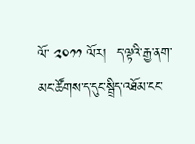ལོ་ ༢༠༡༡ ལོར།  ད་ལྟའི་རྒྱ་ནག་མང་ཚོགས་ད་དུང་སྦྲིད་འཐོམ་ངང་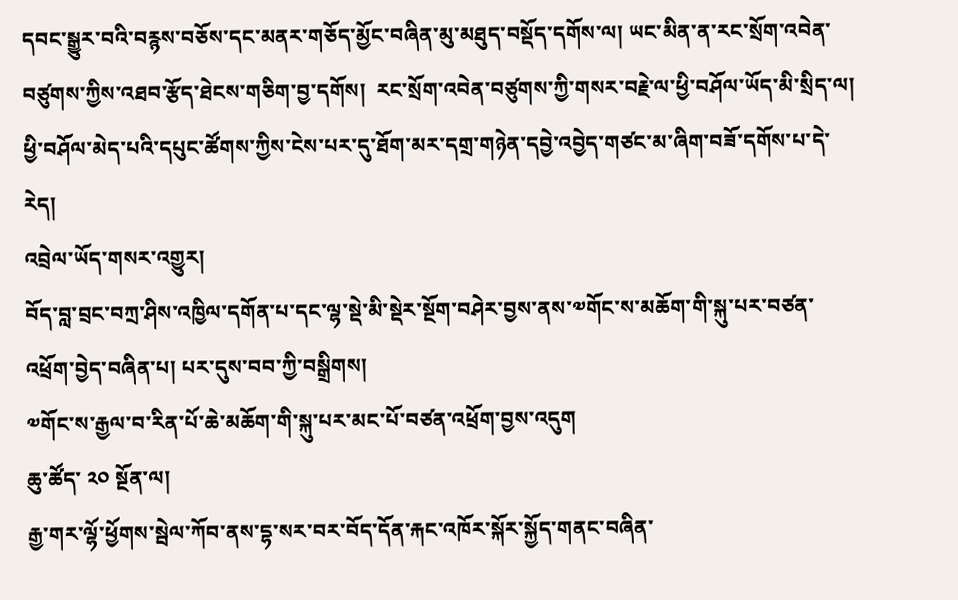དབང་སྒྱུར་བའི་བརྙས་བཅོས་དང་མནར་གཅོད་མྱོང་བཞིན་མུ་མཐུད་བསྡོད་དགོས་ལ། ཡང་མིན་ན་རང་སྲོག་འབེན་བཙུགས་ཀྱིས་འཐབ་རྩོད་ཐེངས་གཅིག་བྱ་དགོས།  རང་སྲོག་འབེན་བཙུགས་ཀྱི་གསར་བརྗེ་ལ་ཕྱི་བཤོལ་ཡོད་མི་སྲིད་ལ། ཕྱི་བཤོལ་མེད་པའི་དཔུང་ཚོགས་ཀྱིས་ངེས་པར་དུ་ཐོག་མར་དགྲ་གཉེན་དབྱེ་འབྱེད་གཙང་མ་ཞིག་བཟོ་དགོས་པ་དེ་རེད།
འབྲེལ་ཡོད་གསར་འགྱུར།
བོད་བླ་བྲང་བཀྲ་ཤིས་འཁྱིལ་དགོན་པ་དང་ལྷ་སྡེ་མི་སྡེར་སྔོག་བཤེར་བྱས་ནས་༧གོང་ས་མཆོག་གི་སྐུ་པར་བཙན་འཕྲོག་བྱེད་བཞིན་པ། པར་དུས་བབ་ཀྱི་བསྒྲིགས།
༧གོང་ས་རྒྱལ་བ་རིན་པོ་ཆེ་མཆོག་གི་སྐུ་པར་མང་པོ་བཙན་འཕྲོག་བྱས་འདུག
ཆུ་ཚོད་ ༢༠ སྔོན་ལ།
རྒྱ་གར་ལྷོ་ཕྱོགས་སྦེལ་ཀོབ་ནས་དྷ་སར་བར་བོད་དོན་རྐང་འཁོར་སྐོར་སྐྱོད་གནང་བཞིན་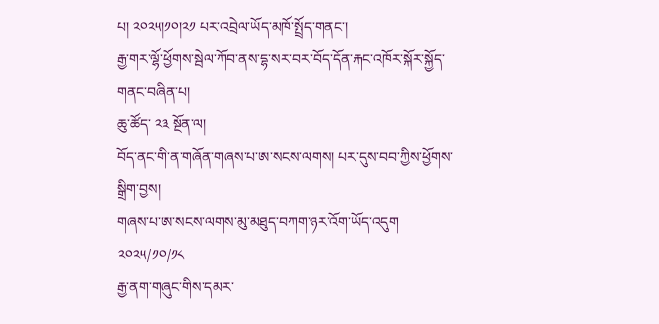པ། ༢༠༢༥།༡༠།༢༡ པར་འབྲེལ་ཡོད་མཁོ་སྤྲོད་གནང་།
རྒྱ་གར་ལྷོ་ཕྱོགས་སྦེལ་ཀོབ་ནས་དྷ་སར་བར་བོད་དོན་རྐང་འཁོར་སྐོར་སྐྱོད་གནང་བཞིན་པ།
ཆུ་ཚོད་ ༢༣ སྔོན་ལ།
བོད་ནང་གི་ན་གཞོན་གཞས་པ་ཨ་སངས་ལགས། པར་དུས་བབ་ཀྱིས་ཕྱོགས་སྒྲིག་བྱས།
གཞས་པ་ཨ་སངས་ལགས་མུ་མཐུད་བཀག་ཉར་འོག་ཡོད་འདུག
༢༠༢༥/༡༠/༡༨
རྒྱ་ནག་གཞུང་གིས་དམར་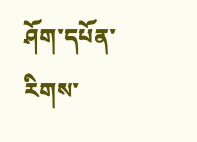ཤོག་དཔོན་རིགས་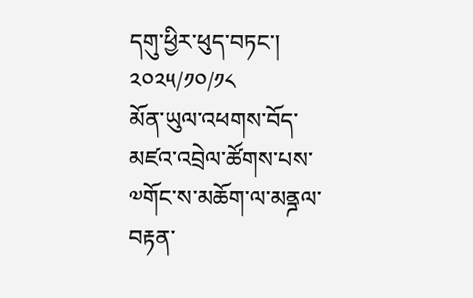དགུ་ཕྱིར་ཕུད་བཏང་།
༢༠༢༥/༡༠/༡༨
མོན་ཡུལ་འཕགས་བོད་མཛའ་འབྲེལ་ཚོགས་པས་༧གོང་ས་མཆོག་ལ་མནྜལ་བརྟན་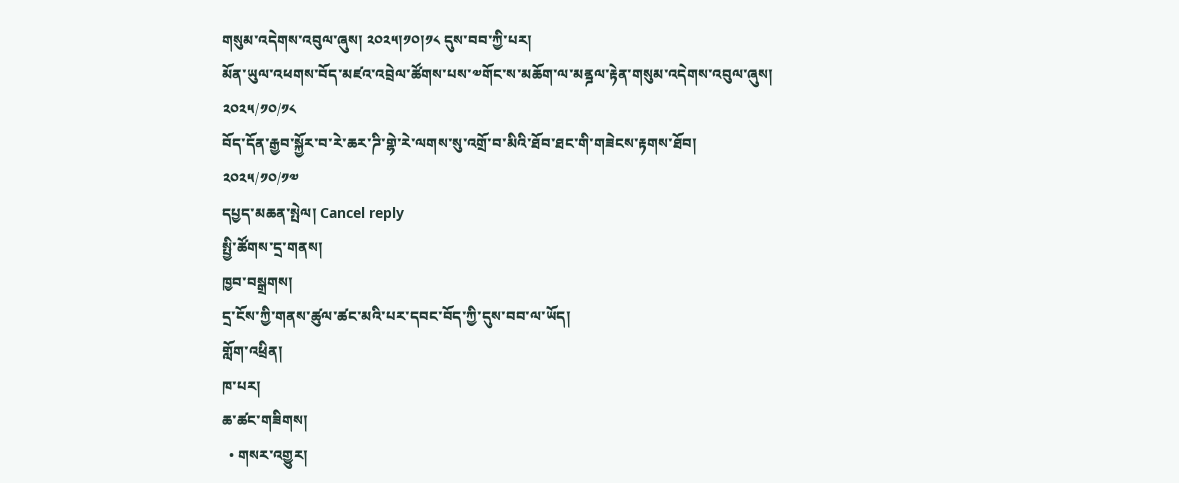གསུམ་འདེགས་འབུལ་ཞུས། ༢༠༢༥།༡༠།༡༨ དུས་བབ་ཀྱི་པར།
མོན་ཡུལ་འཕགས་བོད་མཛའ་འབྲེལ་ཚོགས་པས་༧གོང་ས་མཆོག་ལ་མནྜལ་རྟེན་གསུམ་འདེགས་འབུལ་ཞུས།
༢༠༢༥/༡༠/༡༨
བོད་དོན་རྒྱབ་སྐྱོར་བ་རེ་ཆར་ཌི་གྷེ་རེ་ལགས་སུ་འགྲོ་བ་མིའི་ཐོབ་ཐང་གི་གཟེངས་རྟགས་ཐོབ།
༢༠༢༥/༡༠/༡༧
དཔྱད་མཆན་སྤེལ། Cancel reply
སྤྱི་ཚོགས་དྲ་གནས།
ཁྱབ་བསྒྲགས།
དྲ་ངོས་ཀྱི་གནས་ཚུལ་ཚང་མའི་པར་དབང་བོད་ཀྱི་དུས་བབ་ལ་ཡོད།
གློག་འཕྲིན།
ཁ་པར།
ཆ་ཚང་གཟིགས།
  • གསར་འགྱུར།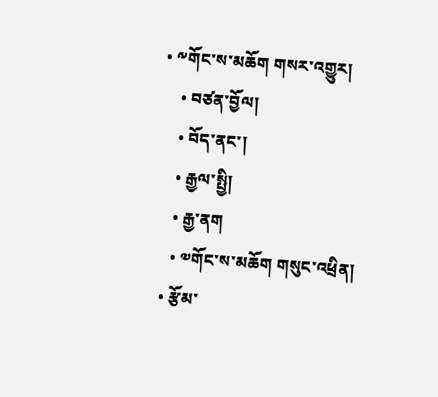• ༸གོང་ས་མཆོག གསར་འགྱུར།
    • བཙན་བྱོལ།
    • བོད་ནང་།
    • རྒྱལ་སྤྱི།
    • རྒྱ་ནག
    • ༧གོང་ས་མཆོག གསུང་འཕྲིན།
  • རྩོམ་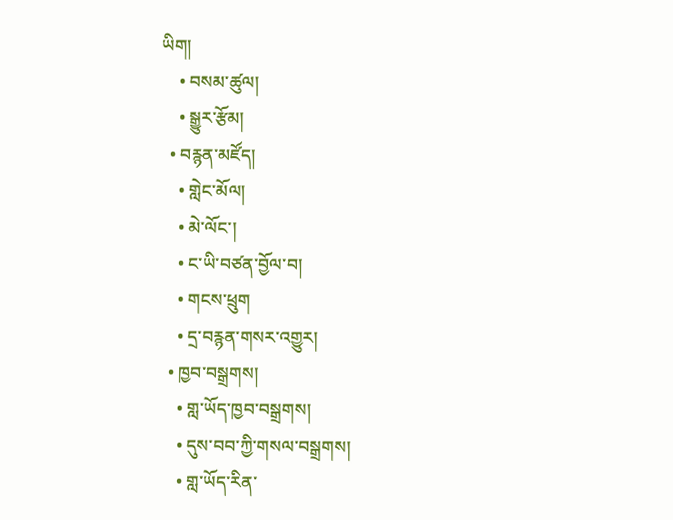ཡིག།
    • བསམ་ཚུལ།
    • སྒྱུར་རྩོམ།
  • བརྙན་མཛོད།
    • གླེང་མོལ།
    • མེ་ལོང་།
    • ང་ཡི་བཙན་བྱོལ་བ།
    • གངས་ཕྲུག
    • དྲ་བརྙན་གསར་འགྱུར།
  • ཁྱབ་བསྒྲགས།
    • གླ་ཡོད་ཁྱབ་བསྒྲགས།
    • དུས་བབ་ཀྱི་གསལ་བསྒྲགས།
    • གླ་ཡོད་རིན་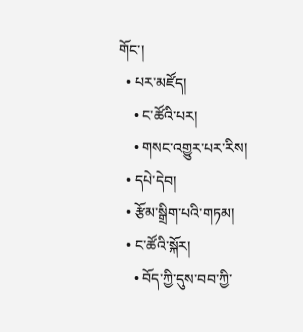གོང་།
  • པར་མཛོད།
    • ང་ཚོའི་པར།
    • གསང་འགྱུར་པར་རིས།
  • དཔེ་དེབ།
  • རྩོམ་སྒྲིག་པའི་གཏམ།
  • ང་ཚོའི་སྐོར།
    • བོད་ཀྱི་དུས་བབ་ཀྱི་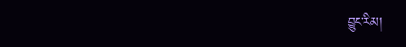བྱུང་རིམ།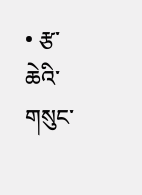• རྩ་ཆེའི་གསུང་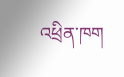འཕྲིན་ཁག